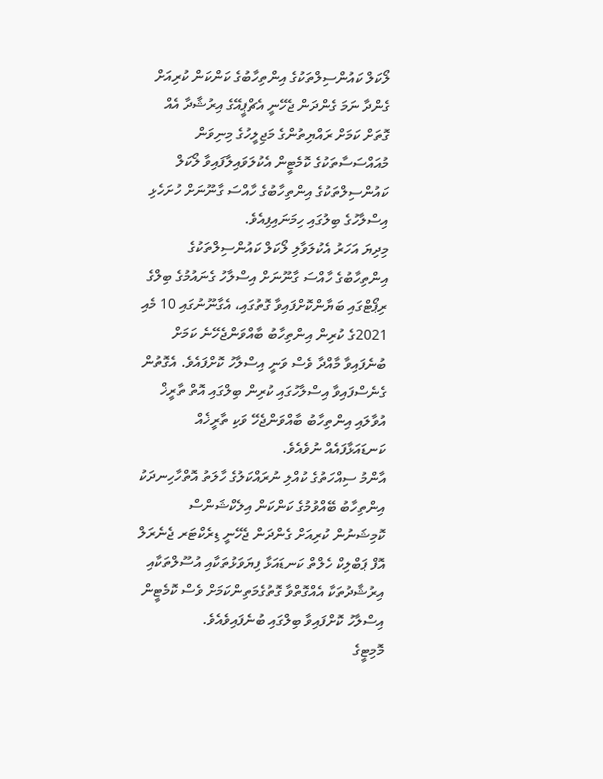ލޯކަލް ކައުންސިލްތަކުގެ އިންތިހާބުގެ ކަންކަން ކުރިއަށް ގެންދާ ނަމަ ގެންދަން ޖެހޭނީ އެޗްޕީއޭގެ އިރުޝާދާ އެއް ގޮތަށް ކަމަށް ރައްޔިތުންގެ މަޖިލީހުގެ މިނިވަން މުއައްސަސާތަކުގެ ކޮމެޓީން އެކުލަވައިލާފައިވާ ލޯކަލް ކައުންސިލްތަކުގެ އިންތިހާބުގެ ހާއްސަ ގާނޫނަށް ހުށަހެޅި އިސްލާހުގެ ބިލުގައި ހިމަނައިފިއެވެ.
މިދިޔަ އަހަރު އެކުލަވާލި ލޯކަލް ކައުންސިލްތަކުގެ އިންތިހާބުގެ ހާއްސަ ގާނޫނަށް އިސްލާހު ގެނައުމުގެ ބިލްގެ ރިޕޯޓްގައި ބަޔާންކޮށްފައިވާ ގޮތުގައި، އެގާނޫނުގައި 10 މެއި 2021ގެ ކުރިން އިންތިހާބު ބާއްވަންޖެހޭނެ ކަމަށް ބުނެފައިވާ މާއްދާ ވެސް ވަނީ އިސްލާހު ކޮށްފައެވެ. އެގޮތުން ގެނެސްފައިވާ އިސްލާހުގައި ކުރިން ބިލްގައި އޮތް ތާރީޚް އުވާލައި އިންތިހާބު ބާއްވަންޖެހޭ ވަކި ތާރީޚެއް ކަނޑައަޅާފައެއް ނުވެއެވެ.
އާންމު ސިއްހަތުގެ ކުއްލި ނުރައްކަލުގެ ހާލަތު އޮތްހާހިނދަކު އިންތިހާބު ބޭއްވުމުގެ ކަންކަން އިލެކްޝަންސް ކޮމިޝަނުން ކުރިއަށް ގެންދަން ޖެހޭނީ ޑިރެކްޓަރ ޖެނެރަލް އޮފް ޕަބްލިކް ހެލްތް ކަނޑައަޅާ ފިޔަވަޅުތަކާއި އުސޫލްތަކާއި އިރުޝާދުތަކާ އެއްގޮތްވާ ގޮތުގެމަތިންކަމަށް ވެސް ކޮމެޓީން އިސްލާހު ކޮށްފައިވާ ބިލްގައި ބުނެފައިވެއެވެ.
މޮމިޓީގެ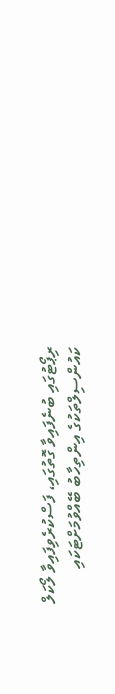ރިޕޯޓުގައި ބުނެފައިވާ ގޮތުގައި، ފަސްކުރެވިފައިވާ ލޯކަލް ކައުންސިލްތަކުގެ އިންތިހާބު ބޭއްވުމަށްޓަކައި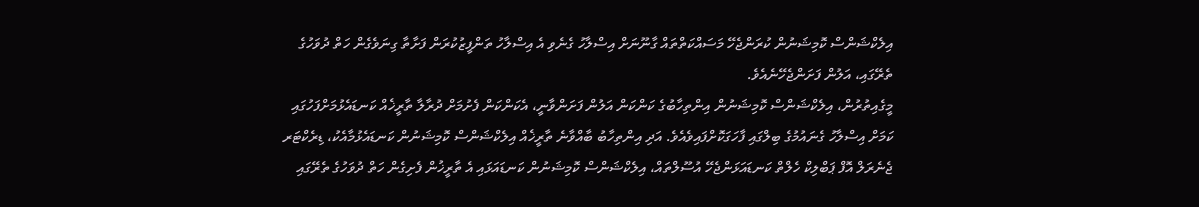އިލެކްޝަންސް ކޮމިޝަނުން ކުރަންޖެހޭ މަސައްކަތްތައް ގާނޫނަށް އިސްލާހު ގެނެވި އެ އިސްލާހު ތަންފީޒުކުރަން ފަށާތާ ގިނަވެގެން ހަތް ދުވަހުގެ ތެރޭގައި، އަލުން ފަށަންޖެހޭނެއެވެ.
މީގެއިތުރުން، އިލެކްޝަންސް ކޮމިޝަނުން އިންތިހާބުގެ ކަންކަން އަލުން ފަށަންވާނީ، އެކަންކަން ފެށުމަށް ދުރާލާ ތާރީޚެއް ކަނޑައެޅުމަށްފަހުގައި ކަމަށް އިސްލާހު ގެނައުމުގެ ބިލްގައި ފާހަގަކޮށްފައިވެއެވެ. އަދި އިންތިހާބު ބާއްވާނެ ތާރީޚެއް އިލެކްޝަންސް ކޮމިޝަނުން ކަނޑައެޅުމާއެކު، ޑިރެކްޓަރ ޖެނެރަލް އޮފް ޕަބްލިކް ހެލްތް ކަނޑައަޅަންޖެހޭ އުސޫލްތައް، އިލެކްޝަންސް ކޮމިޝަނުން ކަނޑައަޅައި އެ ތާރީޚުން ފެށިގެން ހަތް ދުވަހުގެ ތެރޭގައި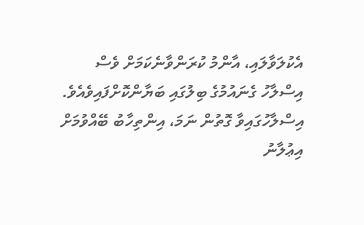އެކުލަވާލައި، އާންމު ކުރަންވާނެކަމަށް ވެސް އިސްލާހު ގެނައުމުގެ ބިލުގައި ބަޔާންކޮށްފައިވެއެވެ.
އިސްލާހުގައިވާ ގޮތުން ނަމަ، އިންތިހާބު ބޭއްވުމަށް އިޢުލާނު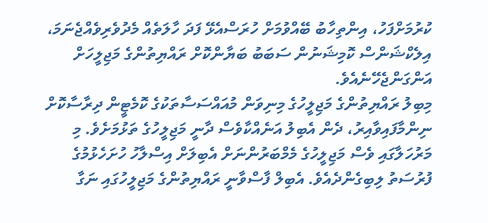ކުރުމަށްފަހު، އިންތިހާބު ބޭއްވުމަށް ހުރަސްއެޅޭ ފަދަ ހާލަތެއް މެދުވެރިވެއްޖެނަމަ، އިލެކްޝަންސް ކޮމިޝަނުން ސަބަބު ބަޔާންކޮށް ރައްޔިތުންގެ މަޖިލީހަށް އަންގަންޖެހޭނެއެވެ.
މިބިލު ރައްޔިތުންގެ މަޖިލީހުގެ މިނިވަން މުއައްސަސާތަކުގެ ކޮމެޓީން ދިރާސާކޮށް ނިންމާފައިވާއިރު، ދެން އެބިލު އަނެއްކާވެސް ދާނީ މަޖިލީހުގެ ތަޅުމަށެވެ. މި މަރުހަލާގައި ވެސް މަޖިލީހުގެ މެމްބަރުންނަށް އެބިލަށް އިސްލާހު ހުށަހެޅުމުގެ ފުރުސަތު ލިބިގެންދެއެވެ. އެބިލް ފާސްވާނީ ރައްޔިތުންގެ މަޖިލީހުގައި ނަގާ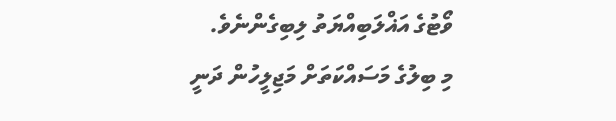ވޯޓުގެ އަޣްލަބިއްޔަތު ލިބިގެންނެވެ.
މި ބިލުގެ މަސައްކަތަށް މަޖިލީހުން ދަނީ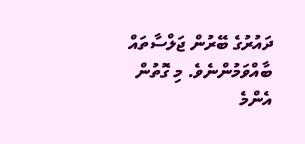ދައުރުގެ ބޭރުން ޖަލްސާތައް ބާއްވަމުންނެވެ. މި ގޮތުން އެންމެ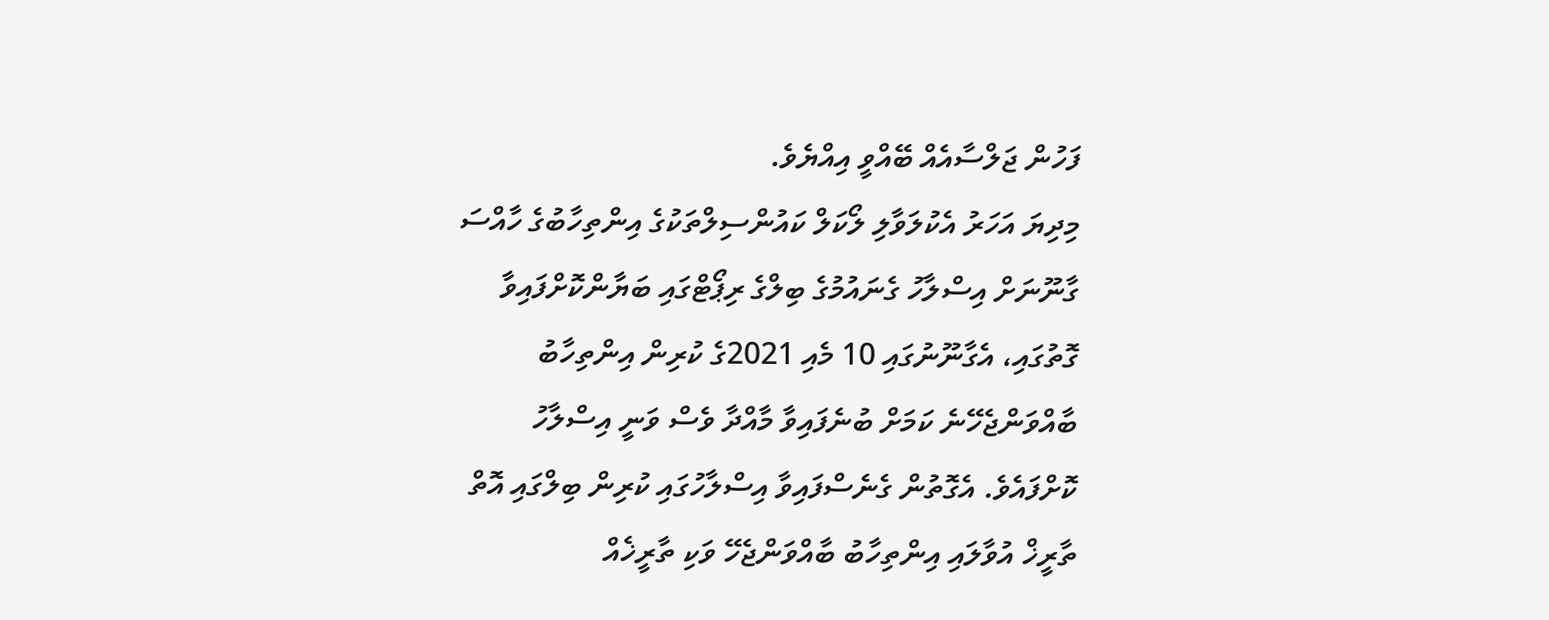ފަހުން ޖަލްސާއެއް ބޭއްވީ އިއްޔެވެ.
މިދިޔަ އަހަރު އެކުލަވާލި ލޯކަލް ކައުންސިލްތަކުގެ އިންތިހާބުގެ ހާއްސަ ގާނޫނަށް އިސްލާހު ގެނައުމުގެ ބިލްގެ ރިޕޯޓްގައި ބަޔާންކޮށްފައިވާ ގޮތުގައި، އެގާނޫނުގައި 10 މެއި 2021ގެ ކުރިން އިންތިހާބު ބާއްވަންޖެހޭނެ ކަމަށް ބުނެފައިވާ މާއްދާ ވެސް ވަނީ އިސްލާހު ކޮށްފައެވެ. އެގޮތުން ގެނެސްފައިވާ އިސްލާހުގައި ކުރިން ބިލްގައި އޮތް ތާރީޚް އުވާލައި އިންތިހާބު ބާއްވަންޖެހޭ ވަކި ތާރީޚެއް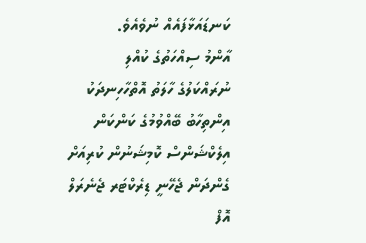ކަނޑައަޅާފައެއް ނުވެއެވެ.
އާންމު ސިއްހަތުގެ ކުއްލި ނުރައްކަލުގެ ހާލަތު އޮތްހާހިނދަކު އިންތިހާބު ބޭއްވުމުގެ ކަންކަން އިލެކްޝަންސް ކޮމިޝަނުން ކުރިއަށް ގެންދަން ޖެހޭނީ ޑިރެކްޓަރ ޖެނެރަލް އޮފް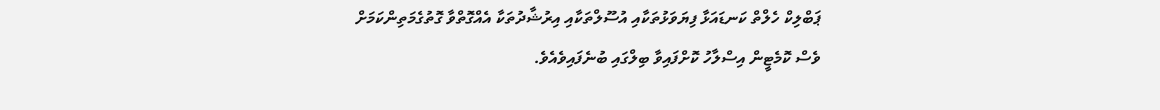ޕަބްލިކް ހެލްތް ކަނޑައަޅާ ފިޔަވަޅުތަކާއި އުސޫލްތަކާއި އިރުޝާދުތަކާ އެއްގޮތްވާ ގޮތުގެމަތިންކަމަށް ވެސް ކޮމެޓީން އިސްލާހު ކޮށްފައިވާ ބިލްގައި ބުނެފައިވެއެވެ.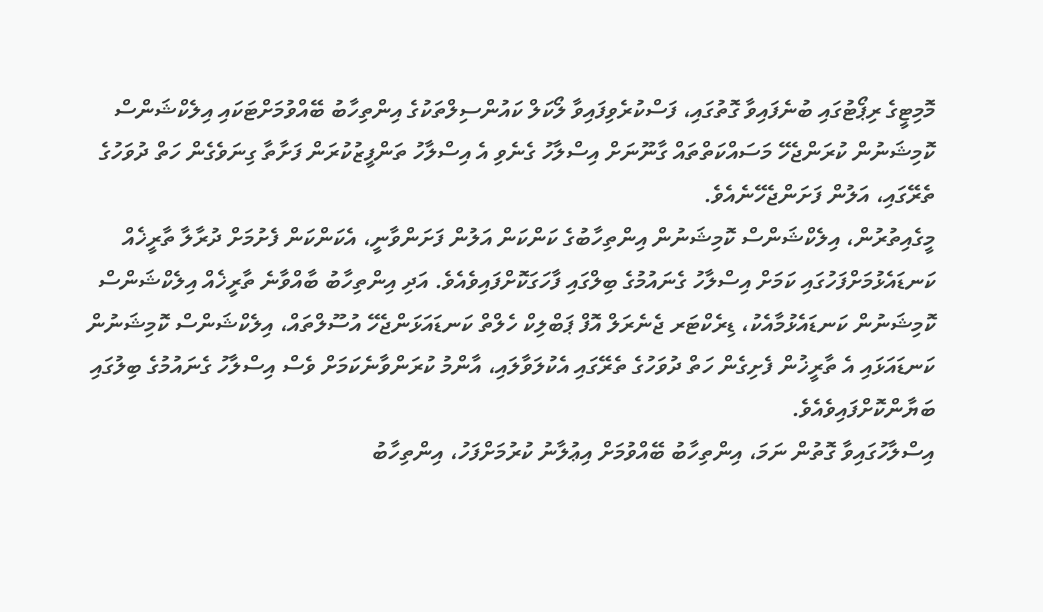މޮމިޓީގެ ރިޕޯޓުގައި ބުނެފައިވާ ގޮތުގައި، ފަސްކުރެވިފައިވާ ލޯކަލް ކައުންސިލްތަކުގެ އިންތިހާބު ބޭއްވުމަށްޓަކައި އިލެކްޝަންސް ކޮމިޝަނުން ކުރަންޖެހޭ މަސައްކަތްތައް ގާނޫނަށް އިސްލާހު ގެނެވި އެ އިސްލާހު ތަންފީޒުކުރަން ފަށާތާ ގިނަވެގެން ހަތް ދުވަހުގެ ތެރޭގައި، އަލުން ފަށަންޖެހޭނެއެވެ.
މީގެއިތުރުން، އިލެކްޝަންސް ކޮމިޝަނުން އިންތިހާބުގެ ކަންކަން އަލުން ފަށަންވާނީ، އެކަންކަން ފެށުމަށް ދުރާލާ ތާރީޚެއް ކަނޑައެޅުމަށްފަހުގައި ކަމަށް އިސްލާހު ގެނައުމުގެ ބިލްގައި ފާހަގަކޮށްފައިވެއެވެ. އަދި އިންތިހާބު ބާއްވާނެ ތާރީޚެއް އިލެކްޝަންސް ކޮމިޝަނުން ކަނޑައެޅުމާއެކު، ޑިރެކްޓަރ ޖެނެރަލް އޮފް ޕަބްލިކް ހެލްތް ކަނޑައަޅަންޖެހޭ އުސޫލްތައް، އިލެކްޝަންސް ކޮމިޝަނުން ކަނޑައަޅައި އެ ތާރީޚުން ފެށިގެން ހަތް ދުވަހުގެ ތެރޭގައި އެކުލަވާލައި، އާންމު ކުރަންވާނެކަމަށް ވެސް އިސްލާހު ގެނައުމުގެ ބިލުގައި ބަޔާންކޮށްފައިވެއެވެ.
އިސްލާހުގައިވާ ގޮތުން ނަމަ، އިންތިހާބު ބޭއްވުމަށް އިޢުލާނު ކުރުމަށްފަހު، އިންތިހާބު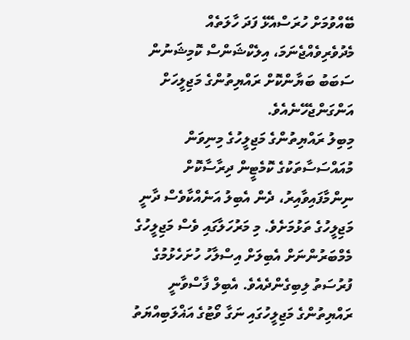ބޭއްވުމަށް ހުރަސްއެޅޭ ފަދަ ހާލަތެއް މެދުވެރިވެއްޖެނަމަ، އިލެކްޝަންސް ކޮމިޝަނުން ސަބަބު ބަޔާންކޮށް ރައްޔިތުންގެ މަޖިލީހަށް އަންގަންޖެހޭނެއެވެ.
މިބިލު ރައްޔިތުންގެ މަޖިލީހުގެ މިނިވަން މުއައްސަސާތަކުގެ ކޮމެޓީން ދިރާސާކޮށް ނިންމާފައިވާއިރު، ދެން އެބިލު އަނެއްކާވެސް ދާނީ މަޖިލީހުގެ ތަޅުމަށެވެ. މި މަރުހަލާގައި ވެސް މަޖިލީހުގެ މެމްބަރުންނަށް އެބިލަށް އިސްލާހު ހުށަހެޅުމުގެ ފުރުސަތު ލިބިގެންދެއެވެ. އެބިލް ފާސްވާނީ ރައްޔިތުންގެ މަޖިލީހުގައި ނަގާ ވޯޓުގެ އަޣްލަބިއްޔަތު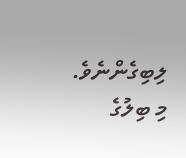ލިބިގެންނެވެ.
މި ބިލުގެ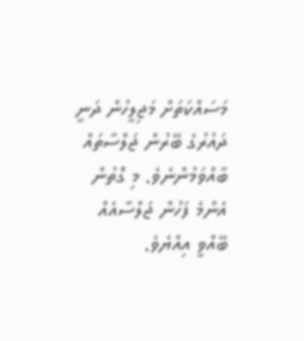މަސައްކަތަށް މަޖިލީހުން ދަނީ ދައުރުގެ ބޭރުން ޖަލްސާތައް ބާއްވަމުންނެވެ. މި ގޮތުން އެންމެ ފަހުން ޖަލްސާއެއް ބޭއްވީ އިއްޔެވެ.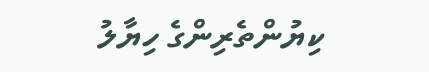ކިޔުންތެރިންގެ ހިޔާލު